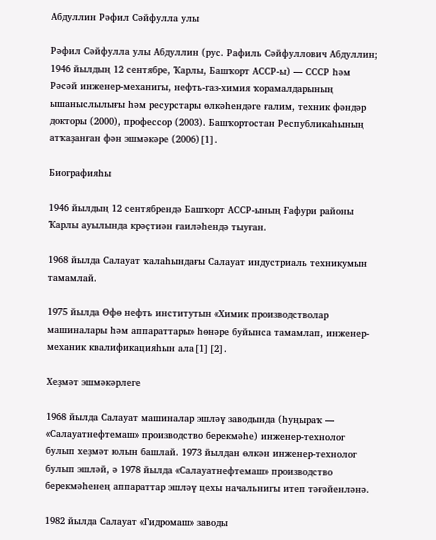Абдуллин Рәфил Сәйфулла улы

Рәфил Сәйфулла улы Абдуллин (рус. Рафиль Сәйфуллович Абдуллин; 1946 йылдың 12 сентябре, Ҡарлы, Башҡорт АССР-ы) — СССР һәм Рәсәй инженер-механигы, нефть-газ-химия ҡорамалдарының ышаныслылығы һәм ресурстары өлкәһендәге ғалим, техник фәндәр докторы (2000), профессор (2003). Башҡортостан Республикаһының атҡаҙанған фән эшмәкәре (2006)[1].

Биографияһы

1946 йылдың 12 сентябрендә Башҡорт АССР-ының Ғафури районы Ҡарлы ауылында крәҫтиән ғаиләһендә тыуған.

1968 йылда Салауат ҡалаһындағы Салауат индустриаль техникумын тамамлай.

1975 йылда Өфө нефть институтын «Химик производстволар машиналары һәм аппараттары» һөнәре буйынса тамамлап, инженер-механик квалификацияһын ала[1][2].

Хеҙмәт эшмәкәрлеге

1968 йылда Салауат машиналар эшләү заводында (һуңыраҡ — «Салауатнефтемаш» производство берекмәһе) инженер-технолог булып хеҙмәт юлын башлай. 1973 йылдан өлкән инженер-технолог булып эшләй, ә 1978 йылда «Салауатнефтемаш» производство берекмәһенең аппараттар эшләү цехы начальнигы итеп тәғәйенләнә.

1982 йылда Салауат «Гидромаш» заводы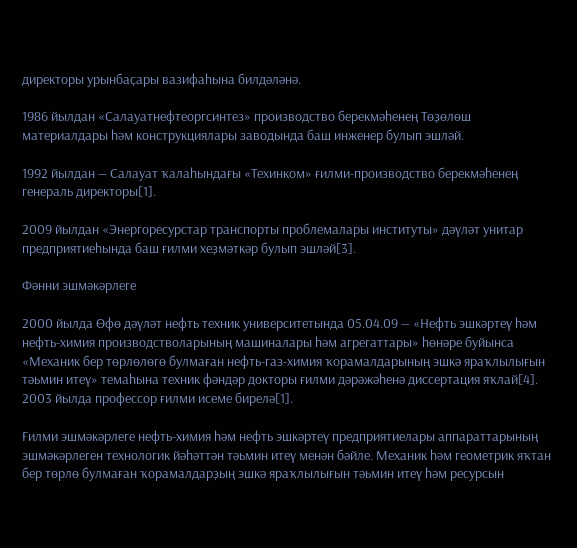директоры урынбаҫары вазифаһына билдәләнә.

1986 йылдан «Салауатнефтеоргсинтез» производство берекмәһенең Төҙөлөш материалдары һәм конструкциялары заводында баш инженер булып эшләй.

1992 йылдан — Салауат ҡалаһындағы «Техинком» ғилми-производство берекмәһенең генераль директоры[1].

2009 йылдан «Энергоресурстар транспорты проблемалары институты» дәүләт унитар предприятиеһында баш ғилми хеҙмәткәр булып эшләй[3].

Фәнни эшмәкәрлеге

2000 йылда Өфө дәүләт нефть техник университетында 05.04.09 — «Нефть эшкәртеү һәм нефть-химия производстволарының машиналары һәм агрегаттары» һөнәре буйынса «Механик бер төрлөлөгө булмаған нефть-газ-химия ҡорамалдарының эшкә яраҡлылығын тәьмин итеү» темаһына техник фәндәр докторы ғилми дәрәжәһенә диссертация яҡлай[4]. 2003 йылда профессор ғилми исеме бирелә[1].

Ғилми эшмәкәрлеге нефть-химия һәм нефть эшкәртеү предприятиелары аппараттарының эшмәкәрлеген технологик йәһәттән тәьмин итеү менән бәйле. Механик һәм геометрик яҡтан бер төрлө булмаған ҡорамалдарҙың эшкә яраҡлылығын тәьмин итеү һәм ресурсын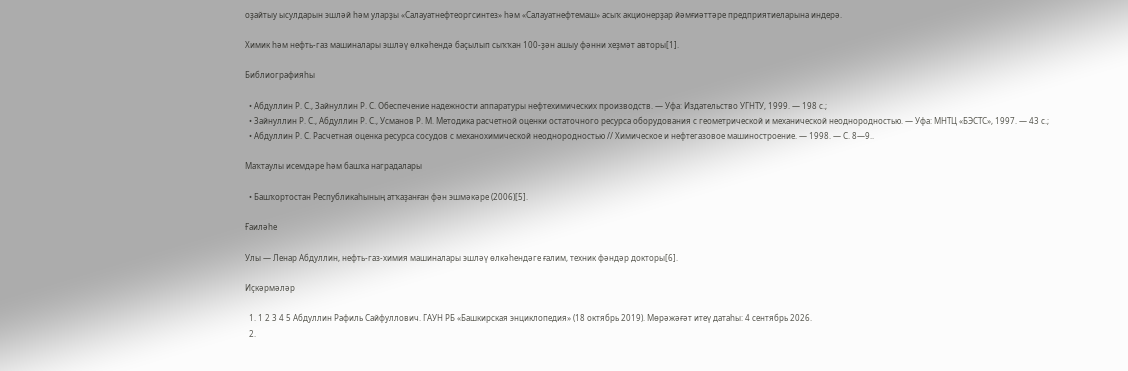оҙайтыу ысулдарын эшләй һәм уларҙы «Салауатнефтеоргсинтез» һәм «Салауатнефтемаш» асыҡ акционерҙар йәмғиәттәре предприятиеларына индерә.

Химик һәм нефть-газ машиналары эшләү өлкәһендә баҫылып сыҡҡан 100-ҙән ашыу фәнни хеҙмәт авторы[1].

Библиографияһы

  • Абдуллин Р. С., Зайнуллин Р. С. Обеспечение надежности аппаратуры нефтехимических производств. — Уфа: Издательство УГНТУ, 1999. — 198 с.;
  • Зайнуллин Р. С., Абдуллин Р. С., Усманов Р. М. Методика расчетной оценки остаточного ресурса оборудования с геометрической и механической неоднородностью. — Уфа: МНТЦ «БЭСТС», 1997. — 43 с.;
  • Абдуллин Р. С. Расчетная оценка ресурса сосудов с механохимической неоднородностью // Химическое и нефтегазовое машиностроение. — 1998. — С. 8—9..

Маҡтаулы исемдәре һәм башҡа наградалары

  • Башҡортостан Республикаһының атҡаҙанған фән эшмәкәре (2006)[5].

Ғаиләһе

Улы — Ленар Абдуллин, нефть-газ-химия машиналары эшләү өлкәһендәге ғалим, техник фәндәр докторы[6].

Иҫкәрмәләр

  1. 1 2 3 4 5 Абдуллин Рафиль Сайфуллович. ГАУН РБ «Башкирская энциклопедия» (18 октябрь 2019). Мөрәжәғәт итеү датаһы: 4 сентябрь 2026.
  2.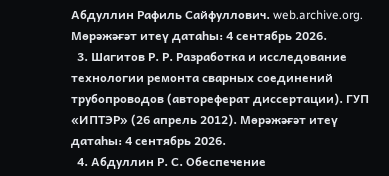Абдуллин Рафиль Сайфуллович. web.archive.org. Мөрәжәғәт итеү датаһы: 4 сентябрь 2026.
  3. Шагитов Р. Р. Разработка и исследование технологии ремонта сварных соединений трубопроводов (автореферат диссертации). ГУП «ИПТЭР» (26 апрель 2012). Мөрәжәғәт итеү датаһы: 4 сентябрь 2026.
  4. Абдуллин Р. С. Обеспечение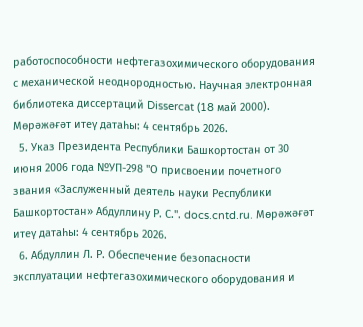работоспособности нефтегазохимического оборудования с механической неоднородностью. Научная электронная библиотека диссертаций Dissercat (18 май 2000). Мөрәжәғәт итеү датаһы: 4 сентябрь 2026.
  5. Указ Президента Республики Башкортостан от 30 июня 2006 года №УП-298 "О присвоении почетного звания «Заслуженный деятель науки Республики Башкортостан» Абдуллину Р. С.". docs.cntd.ru. Мөрәжәғәт итеү датаһы: 4 сентябрь 2026.
  6. Абдуллин Л. Р. Обеспечение безопасности эксплуатации нефтегазохимического оборудования и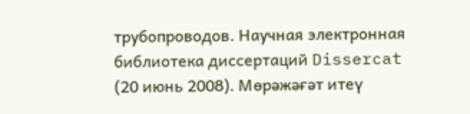трубопроводов. Научная электронная библиотека диссертаций Dissercat (20 июнь 2008). Мөрәжәғәт итеү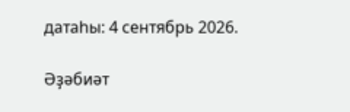датаһы: 4 сентябрь 2026.

Әҙәбиәт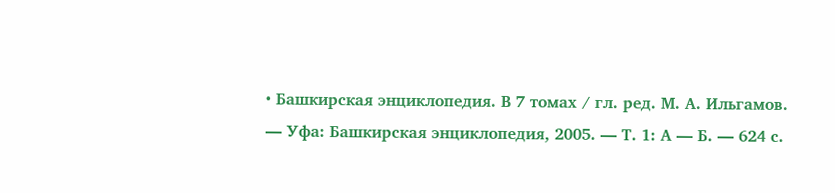• Башкирская энциклопедия. В 7 томах / гл. ред. М. А. Ильгамов. — Уфа: Башкирская энциклопедия, 2005. — Т. 1: А — Б. — 624 с.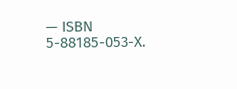— ISBN 5-88185-053-X.